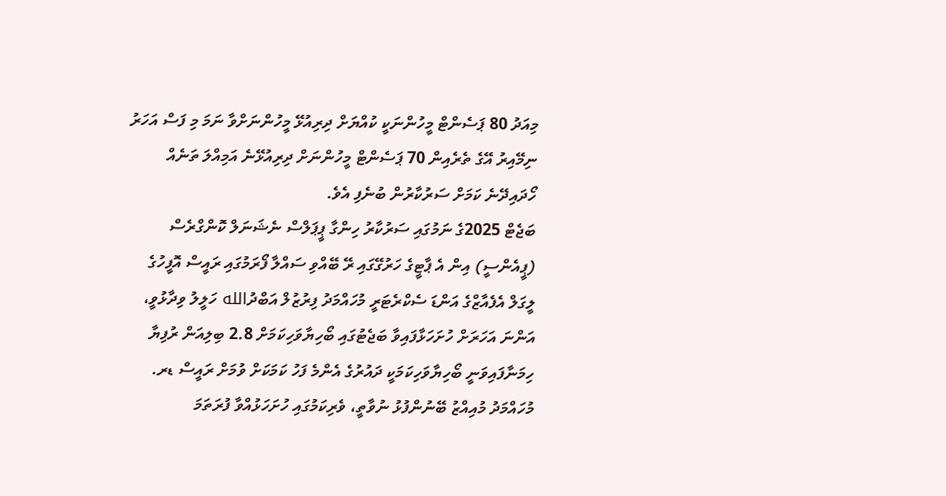މިއަދު 80 ޕަސެންޓް މީހުންނަކީ ކުއްޔަށް ދިރިއުޅޭ މީހުންނަށްވާ ނަމަ މި ފަސް އަހަރު ނިމޭއިރު އޭގެ ތެރެއިން 70 ޕަސެންޓް މީހުންނަށް ދިރިއުޅޭނެ އަމިއްލަ ތަނެއް ހޯދައިދޭނެ ކަމަށް ސަރުކާރުން ބުނެފި އެވެ.
ބަޖެޓް 2025ގެ ނަމުގައި ސަރުކާރު ހިންގާ ޕީޕަލްސް ނެޝަނަލް ކޮންގްރެސް (ޕީއެންސީ) އިން އެ ޕާޓީގެ ހަރުގޭގައި ރޭ ބޭއްވި ސައްލާ ފޯރަމުގައި ރައީސް އޮފީހުގެ ލީގަލް އެފެއާޒްގެ އަންޑަ ސެކްރެޓަރީ މުހައްމަދު ފިރުޒުލް އަބްދުالله ހަލީލު ވިދާޅުވީ، އަންނަ އަހަރަށް ހުށަހަޅާފައިވާ ބަޖެޓުގައި ބޯހިޔާވަހިކަމަށް 2.8 ބިލިއަން ރުފިޔާ ހިމަނާފައިވަނީ ބޯހިޔާވަހިކަމަކީ ދައުރުގެ އެންމެ ފަހު ކަމަކަށް ވުމަށް ރައީސް ޑރ. މުހައްމަދު މުއިއްޒު ބޭނުންފުޅު ނުވާތީ، ވެރިކަމުގައި ހުށަހަޅުއްވާ ފުރަތަމަ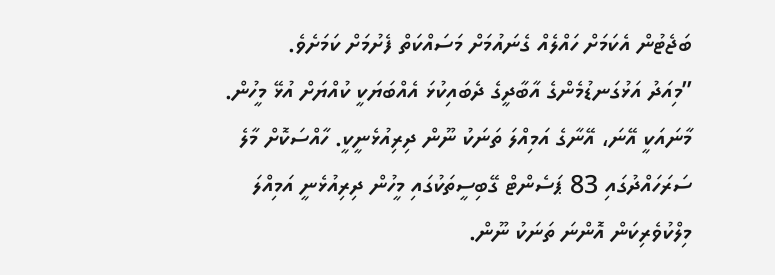ބަޖެޓުން އެކަމަށް ހައްލެއް ގެނައުމަށް މަސައްކަތް ފެށުމަށް ކަމަށެވެ.
”މިއަދު އަޅުގަނޑުމެންގެ އާބާދީގެ ދެބައިކުޅަ އެއްބަޔަކީ ކުއްޔަށް އުޅޭ މީހުން. މާނައަކީ އޭނަ، އޭނާގެ އަމިއްލަ ތަނަކު ނޫން ދިރިއުޅެނީކީ. ހާއްސަކޮށް މާލެ ސަރަހައްދުގައި 83 ޕަސެންޓް ގޭބިސީތަކުގައި މީހުން ދިރިއުޅެނީ އަމިއްލަ މިލްކުވެރިކަން އޮންނަ ތަނަކު ނޫން.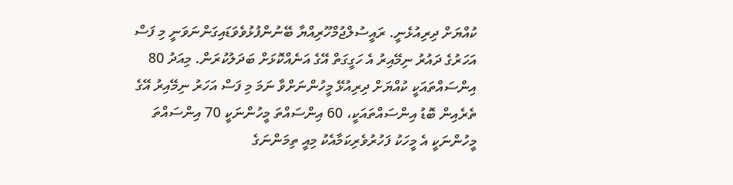ކުއްޔަށް ދިރިއުޅެނީ. ރައީސުލްޖުމްހޫރިއްޔާ ބޭނުންފުޅުވެވަޑައިގަންނަވަނީ މި ފަސް އަހަރުގެ ދައުރު ނިމޭއިރު އެ ހަގީގަތް އޭގެ އަނެއްކޮޅަށް ބަދަލުކުރަން. މިއަދު 80 އިންސައްތައަކީ ކުއްޔަށް ދިރިއުޅޭ މީހުންނަށްވާ ނަމަ މި ފަސް އަހަރު ނިމޭއިރު އޭގެ ތެރެއިން ބޮޑު އިންސައްތައަކީ، 60 އިންސައްތަ މީހުންނަކީ 70 އިންސައްތަ މީހުންނަކީ އެ މީހަކު ފަހުރުވެރިކަމާއެކު މިއީ ތިމަންނަގެ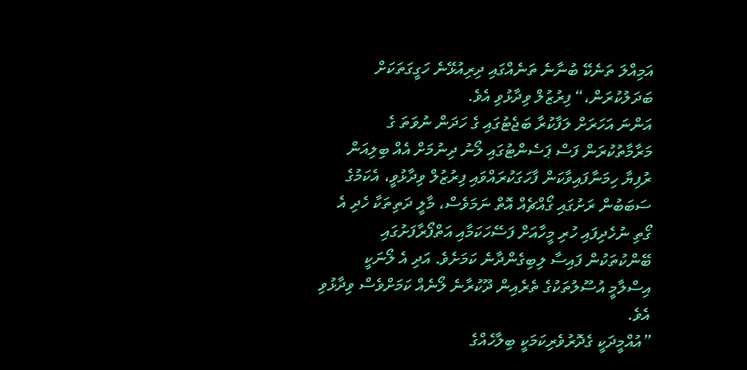އަމިއްލަ ތަނެކޭ ބުނާނެ ތަނެއްގައި ދިރިއުޅޭނެ ހަގީގަތަކަށް ބަދަލުކުރަން،“ ފިރުޒުލް ވިދާޅުވި އެވެ.
އަންނަ އަހަރަށް ލަފާކުރާ ބަޖެޓުގައި ގެ ހަދަން ނުވަތަ ގެ މަރާމާތުކުރަން ފަސް ޕަސެންޓުގައި ލޯނު ދިނުމަށް އެއް ބިލިއަން ރުފިޔާ ހިމަނާފައިވާކަން ފާހަގަކުރައްވައި ފިރުޒުލް ވިދާޅުވީ، އެކަމުގެ ސަބަބުން ރަށުގައި ގޯއްޗެއް އޮތް ނަމަވެސް، މާލީ ދަތިތަކާ ހެދި އެ ގޯތި ނުހެދިފައި ހުރި މީހާއަށް ފަސޭހަކަމާއި އަތްފޯރާފަށުގައި ބޭންކުތަކުން ފައިސާ ލިބިގެންދާނެ ކަމަށެވެ. އަދި އެ ލޯނަކީ އިސްލާމީ އުސޫލުތަކުގެ ތެރެއިން ދޫކުރާނެ ލޯނެއް ކަމަށްވެސް ވިދާޅުވި އެވެ.
”އުއްމީދަކީ ގެދޮރުވެރިކަމަކީ ބިލާހެއްގެ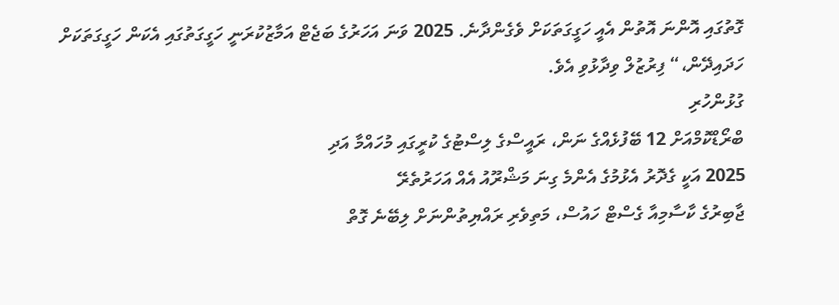ގޮތުގައި އޮންނަ އޮތުން އެއީ ހަގީގަތަކަށް ވެގެންދާނެ. 2025 ވަނަ އަހަރުގެ ބަޖެޓް އަމާޒުކުރަނީ ހަގީގަތުގައި އެކަން ހަގީގަތަކަށް ހަދައިދޭން،“ ފިރުޒުލް ވިދާޅުވި އެވެ.
ގުޅުންހުރި
ބްރޯޑްކޮމްއަށް 12 ބޭފުޅެއްގެ ނަން، ރައީސްގެ ލިސްޓުގެ ކުރީގައި މުހައްމާ އަދި
2025 އަކީ ގެދޮރު އެޅުމުގެ އެންމެ ގިނަ މަޝްރޫއު އެއް އަހަރުތެރޭ
ޖާބިރުގެ ކާސާމިއާ ގެސްޓް ހައުސް، މަތިވެރި ރައްޔިތުންނަށް ލިބޭނެ ގޮތް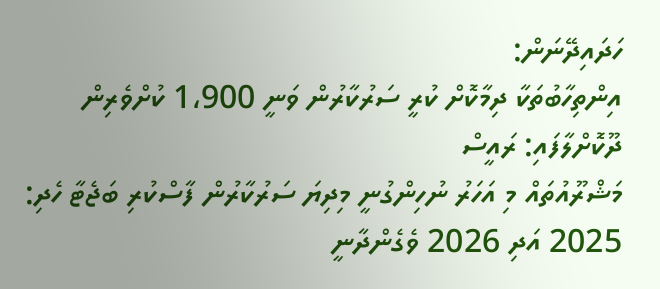ހަދައިދޭނަން:
އިންތިހާބުތަކާ ދިމާކޮށް ކުރީ ސަރުކާރުން ވަނީ 1،900 ކުށްވެރިން ދޫކޮށްލާފައި: ރައީސް
މަޝްރޫއުތައް މި އަހަރު ނުހިންގުނީ މިދިޔަ ސަރުކާރުން ފާސްކުރި ބަޖެޓާ ހެދި:
2025 އަދި 2026 ވެގެންދާނީ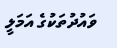ވައުދުތަކުގެ އަމަލީ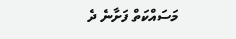މަސައްކަތް ފަށާނެ ދެ